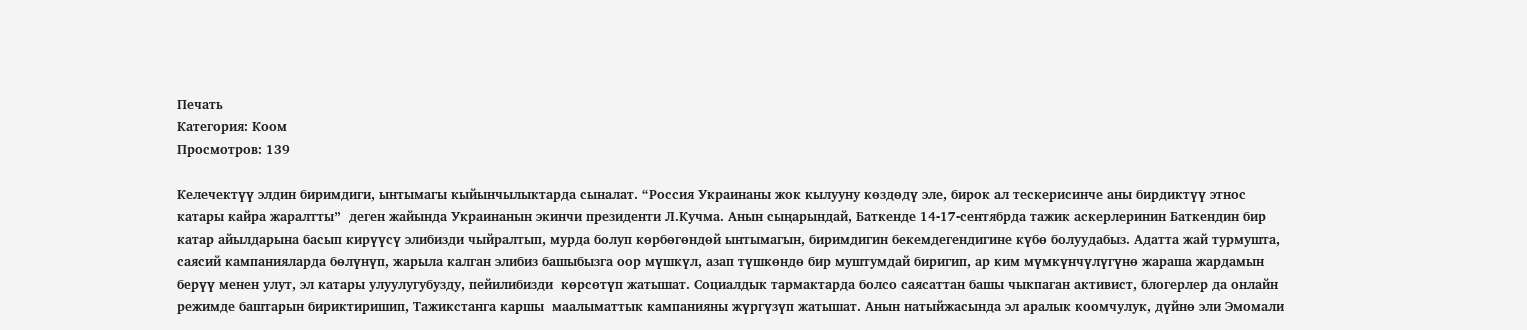Печать
Категория: Коом
Просмотров: 139

Келечектүү элдин биримдиги, ынтымагы кыйынчылыктарда сыналат. “Россия Украинаны жок кылууну көздөдү эле, бирок ал тескерисинче аны бирдиктүү этнос  катары кайра жаралтты”  деген жайында Украинанын экинчи президенти Л.Кучма. Анын сыңарындай, Баткенде 14-17-сентябрда тажик аскерлеринин Баткендин бир катар айылдарына басып кирүүсү элибизди чыйралтып, мурда болуп көрбөгөндөй ынтымагын, биримдигин бекемдегендигине күбө болуудабыз. Адатта жай турмушта, саясий кампанияларда бөлүнүп, жарыла калган элибиз башыбызга оор мүшкүл, азап түшкөндө бир муштумдай биригип, ар ким мүмкүнчүлүгүнө жараша жардамын берүү менен улут, эл катары улуулугубузду, пейилибизди  көрсөтүп жатышат. Социалдык тармактарда болсо саясаттан башы чыкпаган активист, блогерлер да онлайн режимде баштарын бириктиришип, Тажикстанга каршы  маалыматтык кампанияны жүргүзүп жатышат. Анын натыйжасында эл аралык коомчулук, дүйнө эли Эмомали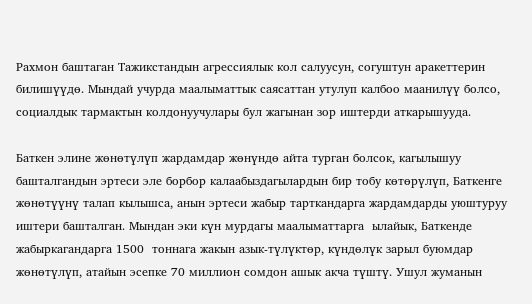Рахмон баштаган Тажикстандын агрессиялык кол салуусун, согуштун аракеттерин билишүүдө. Мындай учурда маалыматтык саясаттан утулуп калбоо маанилүү болсо, социалдык тармактын колдонуучулары бул жагынан зор иштерди аткарышууда.

Баткен элине жөнөтүлүп жардамдар жөнүндө айта турган болсок, кагылышуу башталгандын эртеси эле борбор калаабыздагылардын бир тобу көтөрүлүп, Баткенге жөнөтүүнү талап кылышса, анын эртеси жабыр тарткандарга жардамдарды уюштуруу иштери башталган. Мындан эки күн мурдагы маалыматтарга  ылайык, Баткенде жабыркагандарга 1500  тоннага жакын азык-түлүктөр, күндөлүк зарыл буюмдар жөнөтүлүп, атайын эсепке 70 миллион сомдон ашык акча түштү. Ушул жуманын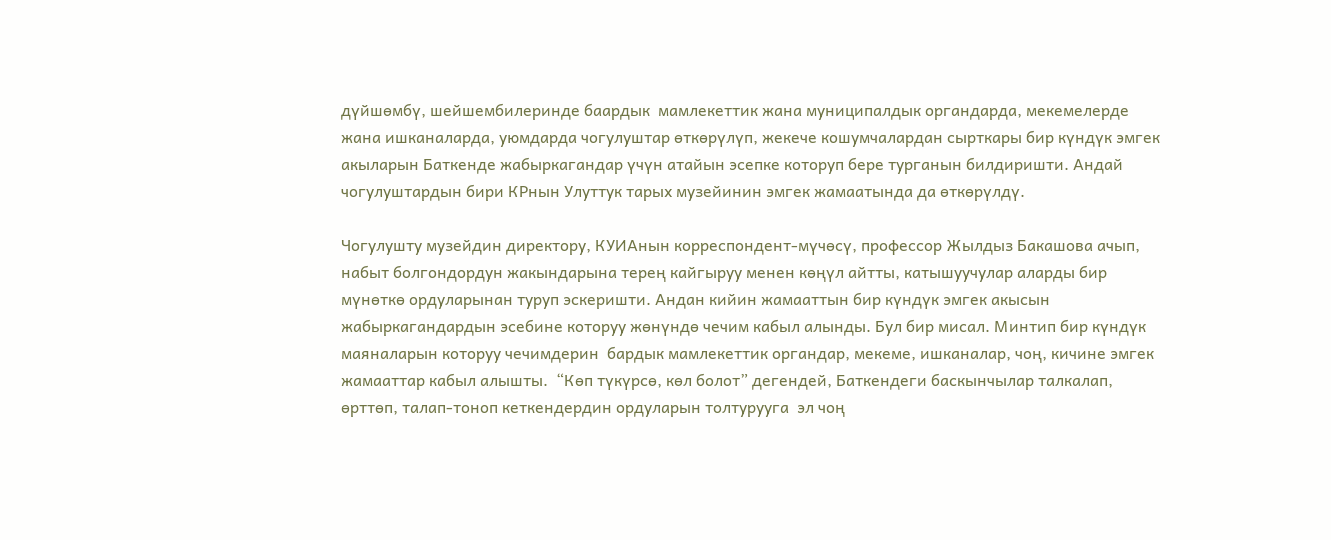дүйшөмбү, шейшембилеринде баардык  мамлекеттик жана муниципалдык органдарда, мекемелерде жана ишканаларда, уюмдарда чогулуштар өткөрүлүп, жекече кошумчалардан сырткары бир күндүк эмгек акыларын Баткенде жабыркагандар үчүн атайын эсепке которуп бере турганын билдиришти. Андай чогулуштардын бири КРнын Улуттук тарых музейинин эмгек жамаатында да өткөрүлдү.

Чогулушту музейдин директору, КУИАнын корреспондент-мүчөсү, профессор Жылдыз Бакашова ачып, набыт болгондордун жакындарына терең кайгыруу менен көңүл айтты, катышуучулар аларды бир мүнөткө ордуларынан туруп эскеришти. Андан кийин жамааттын бир күндүк эмгек акысын жабыркагандардын эсебине которуу жөнүндө чечим кабыл алынды. Бул бир мисал. Минтип бир күндүк маяналарын которуу чечимдерин  бардык мамлекеттик органдар, мекеме, ишканалар, чоң, кичине эмгек жамааттар кабыл алышты.  “Көп түкүрсө, көл болот” дегендей, Баткендеги баскынчылар талкалап, өрттөп, талап-тоноп кеткендердин ордуларын толтурууга  эл чоң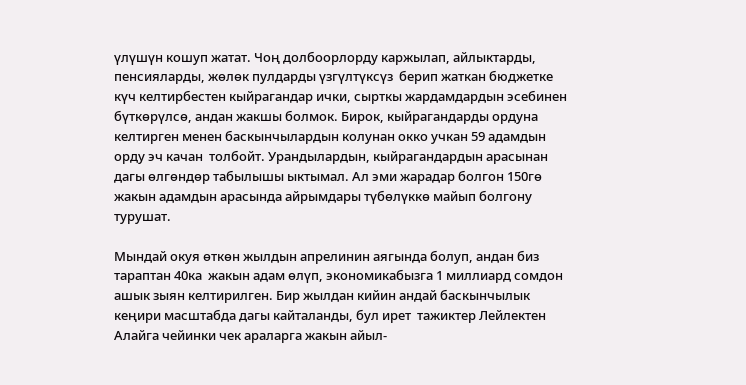үлүшүн кошуп жатат. Чоң долбоорлорду каржылап, айлыктарды, пенсияларды, жөлөк пулдарды үзгүлтүксүз  берип жаткан бюджетке күч келтирбестен кыйрагандар ички, сырткы жардамдардын эсебинен бүткөрүлсө, андан жакшы болмок. Бирок, кыйрагандарды ордуна келтирген менен баскынчылардын колунан окко учкан 59 адамдын орду эч качан  толбойт. Урандылардын, кыйрагандардын арасынан дагы өлгөндөр табылышы ыктымал. Ал эми жарадар болгон 150гө жакын адамдын арасында айрымдары түбөлүккө майып болгону турушат.

Мындай окуя өткөн жылдын апрелинин аягында болуп, андан биз тараптан 40ка  жакын адам өлүп, экономикабызга 1 миллиард сомдон ашык зыян келтирилген. Бир жылдан кийин андай баскынчылык кеңири масштабда дагы кайталанды, бул ирет  тажиктер Лейлектен Алайга чейинки чек араларга жакын айыл-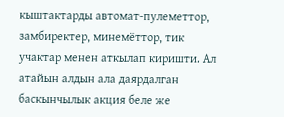кыштактарды автомат-пулеметтор, замбиректер, минемёттор, тик учактар менен аткылап киришти. Ал атайын алдын ала даярдалган баскынчылык акция беле же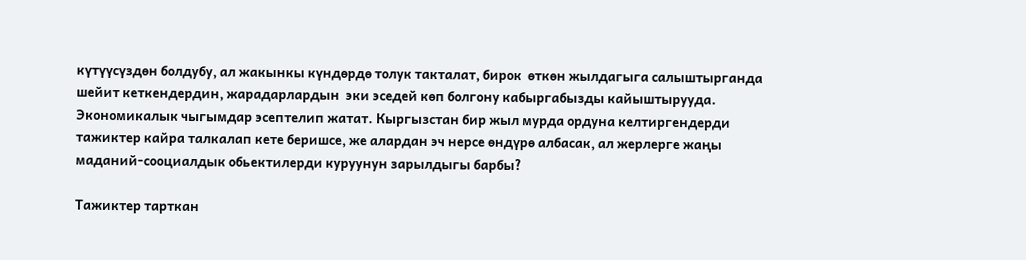күтүүсүздөн болдубу, ал жакынкы күндөрдө толук такталат, бирок  өткөн жылдагыга салыштырганда шейит кеткендердин, жарадарлардын  эки эседей көп болгону кабыргабызды кайыштырууда. Экономикалык чыгымдар эсептелип жатат. Кыргызстан бир жыл мурда ордуна келтиргендерди тажиктер кайра талкалап кете беришсе, же алардан эч нерсе өндүрө албасак, ал жерлерге жаңы маданий-сооциалдык обьектилерди куруунун зарылдыгы барбы?

Тажиктер тарткан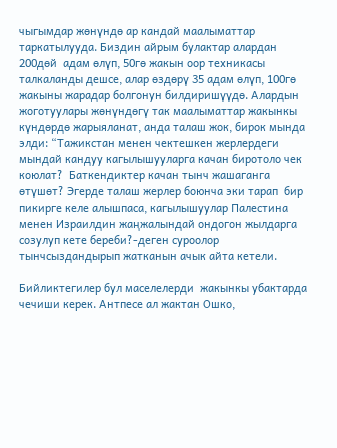чыгымдар жөнүндө ар кандай маалыматтар таркатылууда. Биздин айрым булактар алардан 200дөй  адам өлүп, 50гө жакын оор техникасы талкаланды дешсе, алар өздөрү 35 адам өлүп, 100гө жакыны жарадар болгонун билдиришүүдө. Алардын жоготуулары жөнүндөгү так маалыматтар жакынкы күндөрдө жарыяланат, анда талаш жок, бирок мында элди: “Тажикстан менен чектешкен жерлердеги мындай кандуу кагылышууларга качан биротоло чек коюлат?  Баткендиктер качан тынч жашаганга өтүшөт? Эгерде талаш жерлер боюнча эки тарап  бир пикирге келе алышпаса, кагылышуулар Палестина менен Израилдин жаңжалындай ондогон жылдарга созулуп кете береби?-деген суроолор тынчсыздандырып жатканын ачык айта кетели.

Бийликтегилер бул маселелерди  жакынкы убактарда чечиши керек. Антпесе ал жактан Ошко,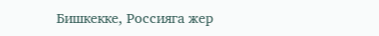Бишкекке, Россияга жер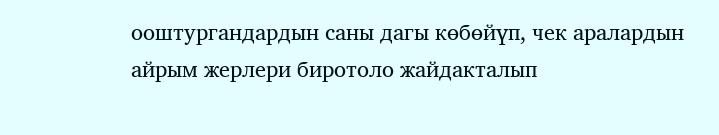ооштургандардын саны дагы көбөйүп, чек аралардын айрым жерлери биротоло жайдакталып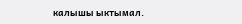калышы ыктымал.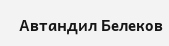Автандил Белеков